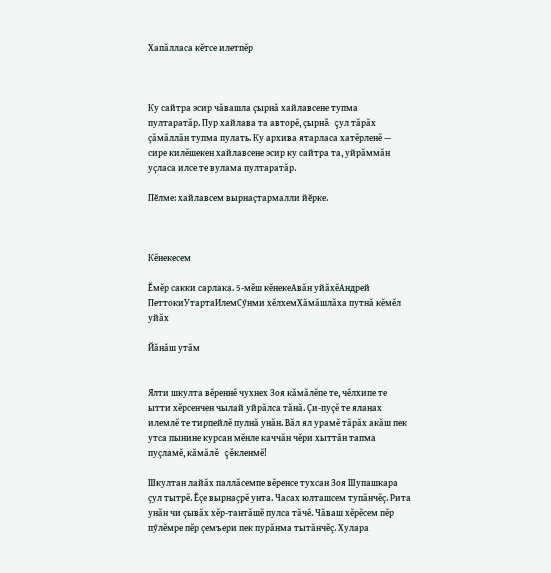Хапăлласа кĕтсе илетпĕр



Ку сайтра эсир чăвашла çырнă хайлавсене тупма пултаратăр. Пур хайлава та авторĕ, çырнă çул тăрăх çăмăллăн тупма пулать. Ку архива ятарласа хатĕрленĕ — сире килĕшекен хайлавсене эсир ку сайтра та, уйрăммăн уçласа илсе те вулама пултаратăр.

Пӗлме: хайлавсем вырнаҫтармалли йӗрке.



Кĕнекесем

Ĕмĕр сакки сарлака. 5-мĕш кĕнекеАвăн уйăхĕАндрей ПеттокиУтартаИлемСӳнми хĕлхемХăмăшлăха путнă кĕмĕл уйăх

Йăнăш утăм


Ялти шкулта вĕреннĕ чухнех Зоя кăмăлĕпе те, чĕлхипе те ытти хĕрсенчен чылай уйрăлса тăнă. Çи-пуçĕ те яланах илемлĕ те тирпейлĕ пулнă унăн. Вăл ял урамĕ тăрăх акăш пек утса пынине курсан мĕнле каччăн чĕри хыттăн тапма пуçламĕ, кăмăлĕ çĕкленмĕ!

Шкултан лайăх паллăсемпе вĕренсе тухсан Зоя Шупашкара çул тытрĕ. Ĕçе вырнаçрĕ унта. Часах юлташсем тупăнчĕç. Рита унăн чи çывăх хĕр-тантăшĕ пулса тăчĕ. Чăваш хĕрĕсем пĕр пӳлĕмре пĕр çемъери пек пурăнма тытăнчĕç. Хулара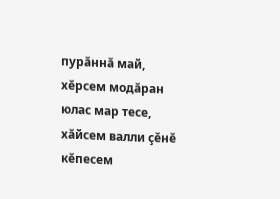пурăннă май, хĕрсем модăран юлас мар тесе, хăйсем валли çĕнĕ кĕпесем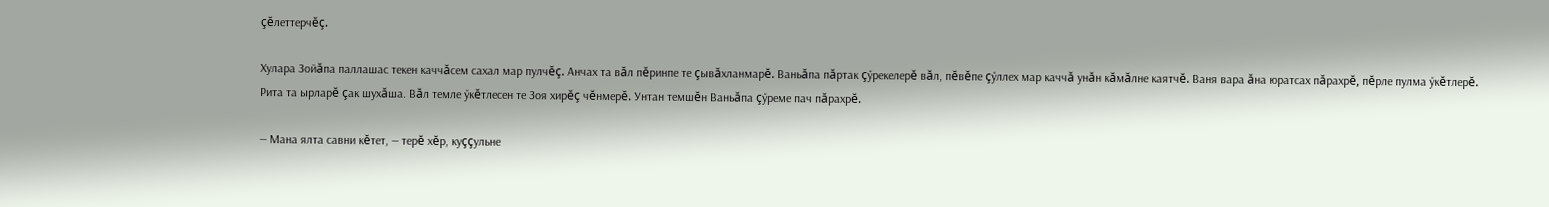çĕлеттерчĕç.

Хулара Зойăпа паллашас текен каччăсем сахал мар пулчĕç. Анчах та вăл пĕринпе те çывăхланмарĕ. Ваньăпа пăртак çӳрекелерĕ вăл, пĕвĕпе çӳллех мар каччă унăн кăмăлне каятчĕ. Ваня вара ăна юратсах пăрахрĕ, пĕрле пулма ӳкĕтлерĕ. Рита та ырларĕ çак шухăша. Вăл темле ӳкĕтлесен те Зоя хирĕç чĕнмерĕ. Унтан темшĕн Ваньăпа çӳреме пач пăрахрĕ.

— Мана ялта савни кĕтет, — терĕ хĕр, куççульне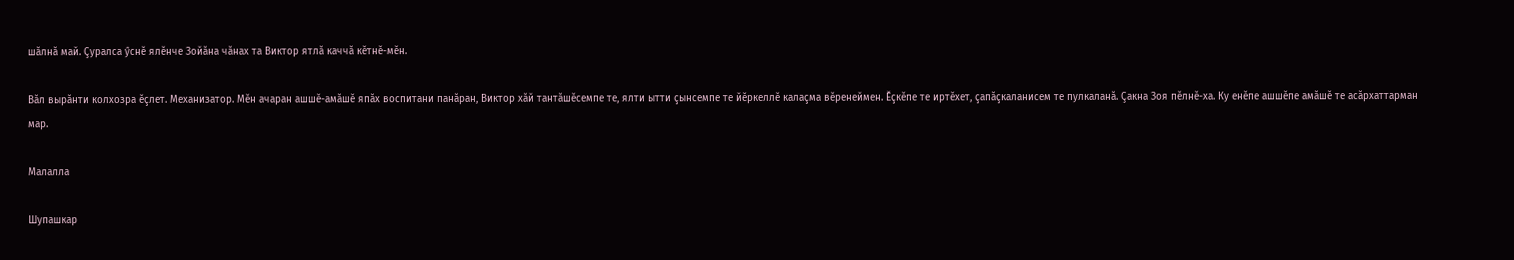шăлнă май. Çуралса ӳснĕ ялĕнче Зойăна чăнах та Виктор ятлă каччă кĕтнĕ-мĕн.

Вăл вырăнти колхозра ĕçлет. Механизатор. Мĕн ачаран ашшĕ-амăшĕ япăх воспитани панăран, Виктор хăй тантăшĕсемпе те, ялти ытти çынсемпе те йĕркеллĕ калаçма вĕренеймен. Ĕçкĕпе те иртĕхет, çапăçкаланисем те пулкаланă. Çакна Зоя пĕлнĕ-ха. Ку енĕпе ашшĕпе амăшĕ те асăрхаттарман мар.

Малалла

Шупашкар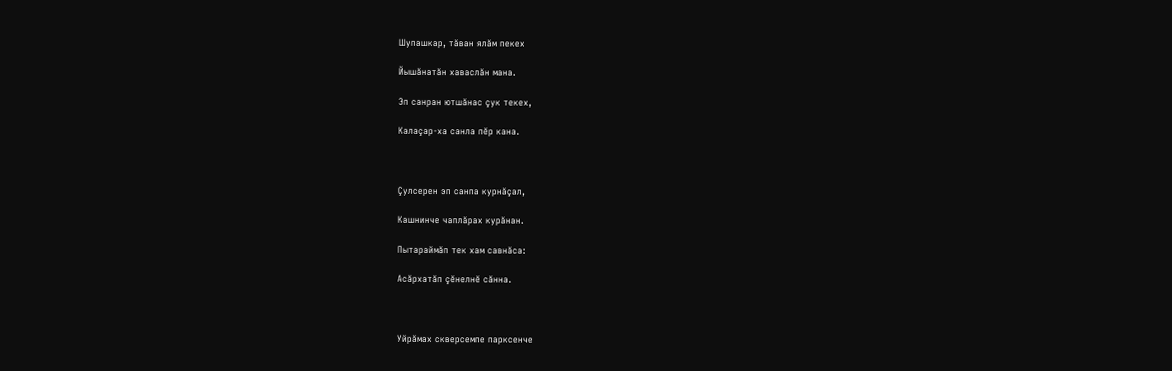Шупашкар, тăван ялăм пекех

Йышăнатăн хаваслăн мана.

Эп санран ютшăнас çук текех,

Калаçар-ха санла пĕр кана.



Çулсерен эп санпа курнăçал,

Кашнинче чаплăрах курăнан.

Пытараймăп тек хам савнăса:

Асăрхатăп çĕнелнĕ сăнна.



Уйрăмах скверсемпе парксенче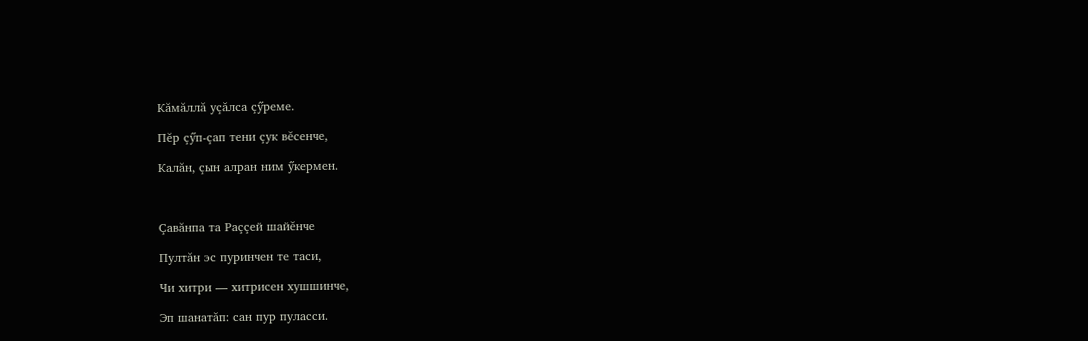Кăмăллă уçăлса çӳреме.

Пĕр çӳп-çап тени çук вĕсенче,

Калăн, çын алран ним ӳкермен.



Çавăнпа та Раççей шайĕнче

Пултăн эс пуринчен те таси,

Чи хитри — хитрисен хушшинче,

Эп шанатăп: сан пур пуласси.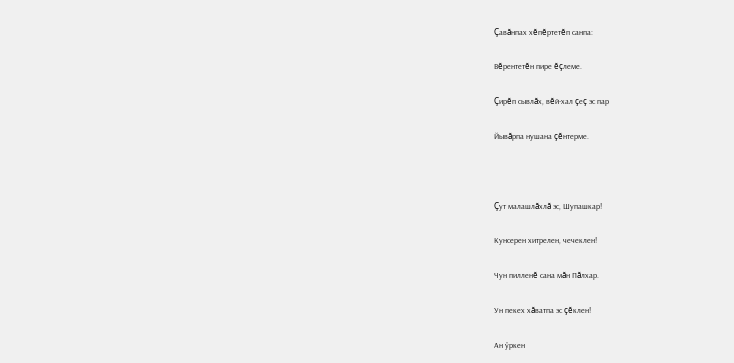Çавăнпах хĕпĕртетĕп санпа:

Вĕрентетĕн пире ĕçлеме.

Çирĕп сывлăх, вĕй-хал çеç эс пар

Йывăрпа нушана çĕнтерме.



Çут малашлăхлă эс, Шупашкар!

Кунсерен хитрелен, чечеклен!

Чун пилленĕ сана мăн Пăлхар.

Ун пекех хăватпа эс çĕклен!

Ан ӳркен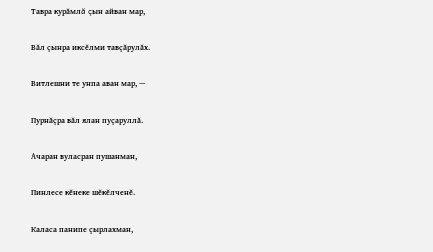Тавра курăмлă çын айван мар,

Вăл çынра иксĕлми тавçăрулăх.

Витлешни те унпа аван мар, —

Пурнăçра вăл ялан пуçаруллă.

Ачаран вуласран пушанман,

Пинлесе кĕнеке шĕкĕлченĕ.

Каласа панипе çырлахман,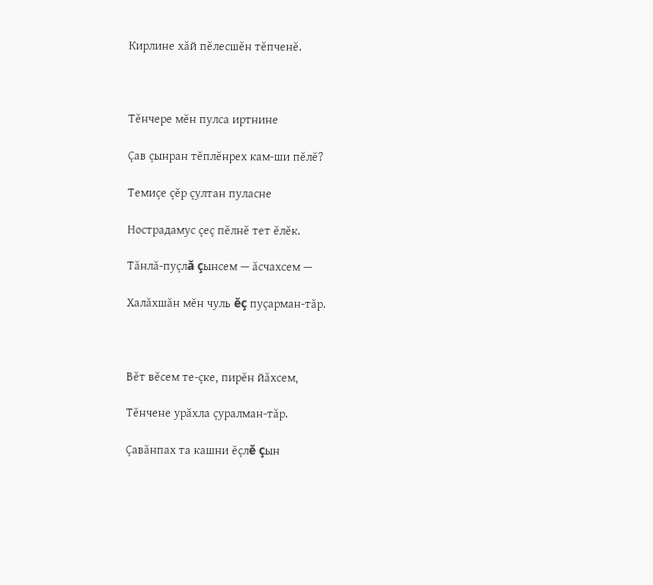Кирлине хăй пĕлесшĕн тĕпченĕ.



Тĕнчере мĕн пулса иртнине

Çав çынран тĕплĕнрех кам-ши пĕлĕ?

Темиçе çĕр çултан пуласне

Нострадамус çеç пĕлнĕ тет ĕлĕк.

Тăнлă-пуçлă çынсем — ăсчахсем —

Халăхшăн мĕн чуль ĕç пуçарман-тăр.



Вĕт вĕсем те-çке, пирĕн йăхсем,

Тĕнчене урăхла çуралман-тăр.

Çавăнпах та кашни ĕçлĕ çын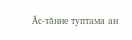Ăс-тăнне туптама ан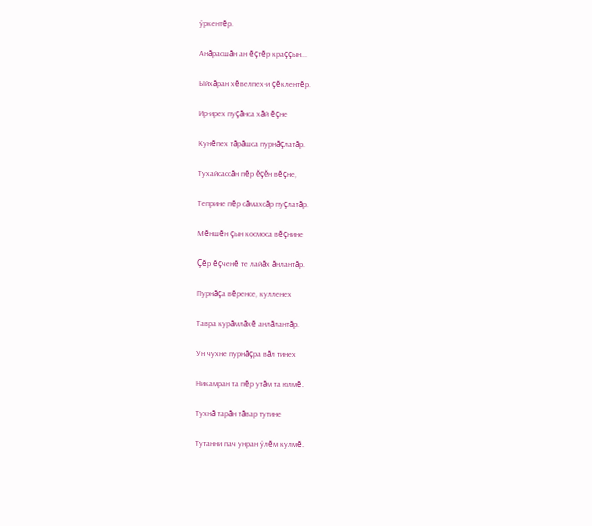ӳркентĕр.

Анăрасшăн ан ĕçтĕр краççын...

Ыйхăран хĕвелпех-и çĕклентĕр.

Ир-ирех пуçăнса хăй ĕçне

Кунĕпех тăрăшса пурнăçлатăр.

Тухайсассăн пĕр ĕçĕн вĕçне,

Теприне пĕр сăмахсăр пуçлатăр.

Мĕншĕн çын космоса вĕçнине

Çĕр ĕçченĕ те лайăх ăнлантăр.

Пурнăçа вĕренсе, кулленех

Тавра курăмлăхĕ анлăлантăр.

Ун чухне пурнăçра вăл тинех

Никамран та пĕр утăм та юлмĕ.

Тухнă тарăн тăвар тутине

Тутанни пач унран ӳлĕм кулмĕ.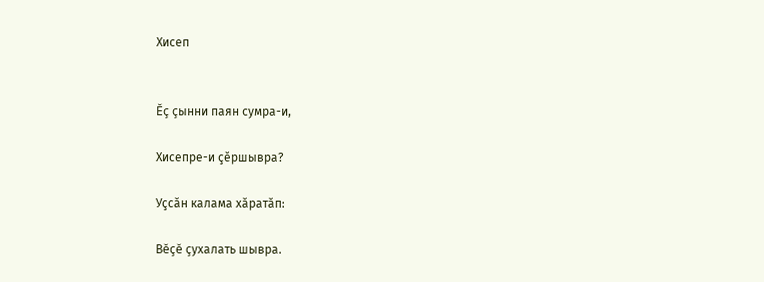Хисеп


Ĕç çынни паян сумра-и,

Хисепре-и çĕршывра?

Уçсăн калама хăратăп:

Вĕçĕ çухалать шывра.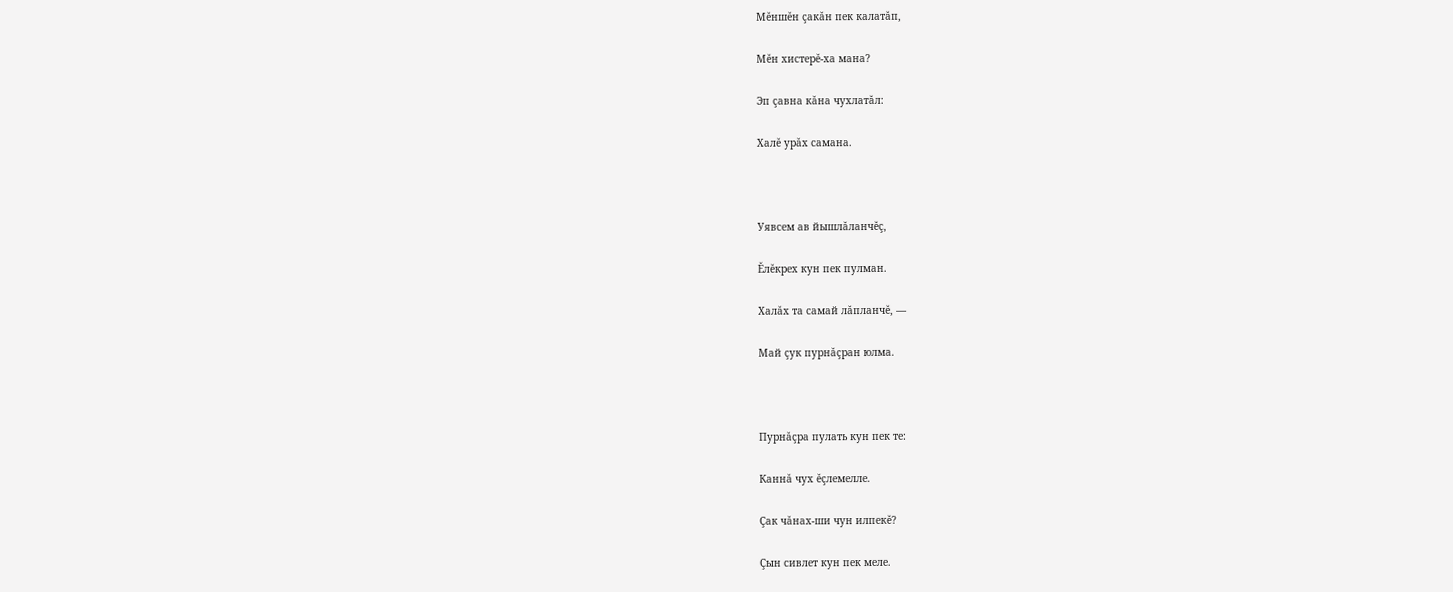Мĕншĕн çакăн пек калатăп,

Мĕн хистерĕ-ха мана?

Эп çавна кăна чухлатăл:

Халĕ урăх самана.



Уявсем ав йышлăланчĕç,

Ĕлĕкрех кун пек пулман.

Халăх та самай лăпланчĕ, —

Май çук пурнăçран юлма.



Пурнăçра пулать кун пек те:

Каннă чух ĕçлемелле.

Çак чăнах-ши чун илпекĕ?

Çын сивлет кун пек меле.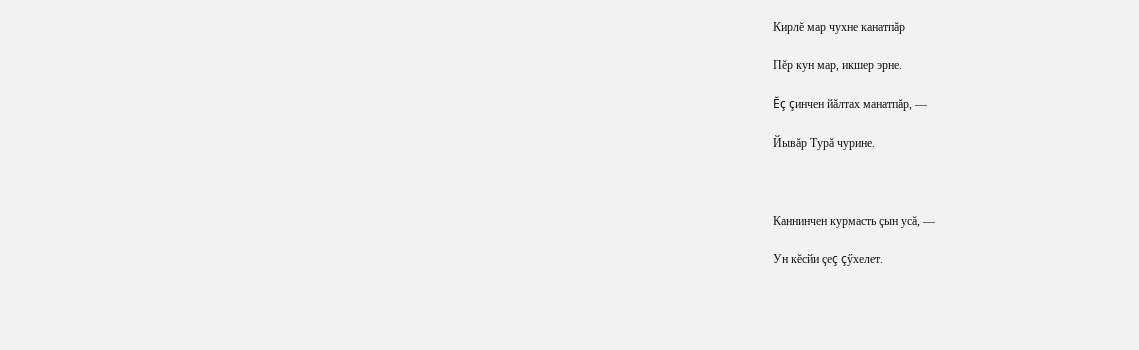Кирлĕ мар чухне канатпăр

Пĕр кун мар, икшер эрне.

Ĕç çинчен йăлтах манатпăр, —

Йывăр Турă чурине.



Каннинчен курмасть çын усă, —

Ун кĕсйи çеç çӳхелет.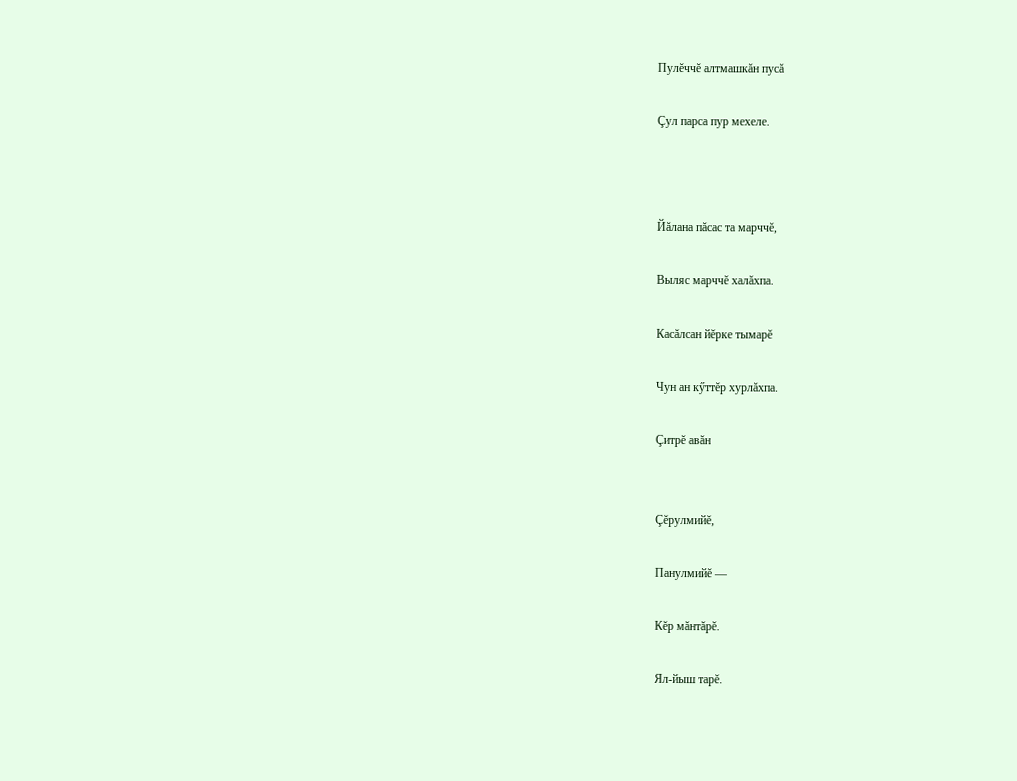Пулĕччĕ алтмашкăн пусă

Çул парса пур мехеле.



Йăлана пăсас та марччĕ,

Выляс марччĕ халăхпа.

Касăлсан йĕрке тымарĕ

Чун ан кӳттĕр хурлăхпа.

Çитрĕ авăн


Çĕрулмийĕ,

Панулмийĕ —

Кĕр мăнтăрĕ.

Ял-йыш тарĕ.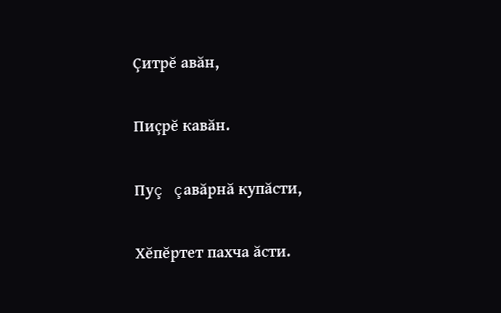Çитрĕ авăн,

Пиçрĕ кавăн.

Пуç çавăрнă купăсти,

Хĕпĕртет пахча ăсти.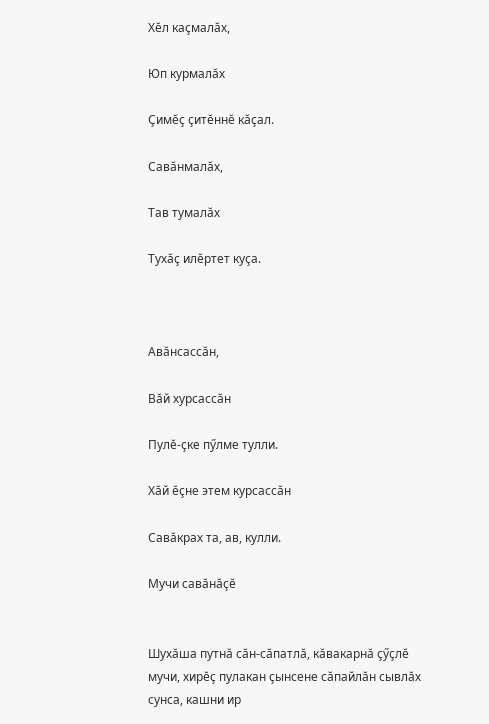Хĕл каçмалăх,

Юп курмалăх

Çимĕç çитĕннĕ кăçал.

Савăнмалăх,

Тав тумалăх

Тухăç илĕртет куçа.



Авăнсассăн,

Вăй хурсассăн

Пулĕ-çке пӳлме тулли.

Хăй ĕçне этем курсассăн

Савăкрах та, ав, кулли.

Мучи савăнăçĕ


Шухăша путнă сăн-сăпатлă, кăвакарнă çӳçлĕ мучи, хирĕç пулакан çынсене сăпайлăн сывлăх сунса, кашни ир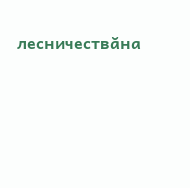лесничествăна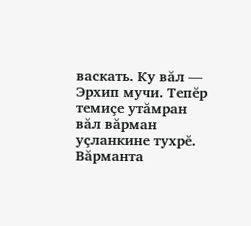васкать. Ку вăл — Эрхип мучи. Тепĕр темиçе утăмран вăл вăрман уçланкине тухрĕ. Вăрманта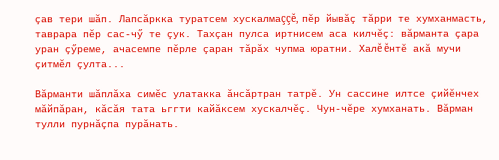çав тери шăп. Лапсăркка туратсем хускалмаççĕ, пĕр йывăç тăрри те хумханмасть, таврара пĕр сас-чӳ те çук. Тахçан пулса иртнисем аса килчĕç: вăрманта çара уран çӳреме, ачасемпе пĕрле çаран тăрăх чупма юратни. Халĕ ĕнтĕ акă мучи çитмĕл çулта...

Вăрманти шăплăха симĕс улатакка ăнсăртран татрĕ. Ун сассине илтсе çийĕнчех мăйпăран, кăсăя тата ьггти кайăксем хускалчĕç. Чун-чĕре хумханать. Вăрман тулли пурнăçпа пурăнать.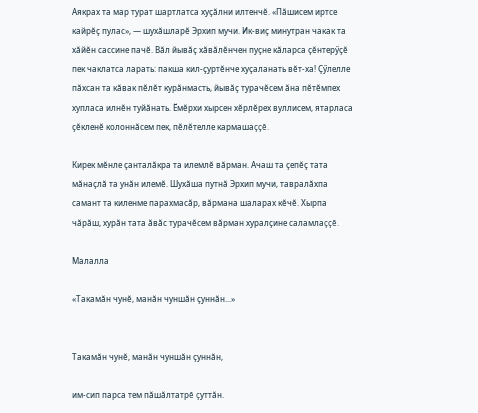Аякрах та мар турат шартлатса хуçăлни илтенчĕ. «Пăшисем иртсе кайрĕç пулас», — шухăшларĕ Эрхип мучи. Ик-виç минутран чакак та хăйĕн сассине пачĕ. Вăл йывăç хăвăлĕнчен пуçне кăларса çĕнтерӳçĕ пек чаклатса ларать: пакша кил-çуртĕнче хуçаланать вĕт-ха! Çӳлелле пăхсан та кăвак пĕлĕт курăнмасть, йывăç турачĕсем ăна пĕтĕмпех хупласа илнĕн туйăнать. Ĕмĕрхи хырсен хĕрлĕрех вуллисем, ятарласа çĕкленĕ колоннăсем пек, пĕлĕтелле кармашаççĕ.

Кирек мĕнле çанталăкра та илемлĕ вăрман. Ачаш та çепĕç тата мăнаçлă та унăн илемĕ. Шухăша путнă Эрхип мучи, тавралăхпа самант та киленме парахмасăр, вăрмана шаларах кĕчĕ. Хырпа чăрăш, хурăн тата ăвăс турачĕсем вăрман хуралçине саламлаççĕ.

Малалла

«Такамăн чунĕ, манăн чуншăн çуннăн...»


Такамăн чунĕ, манăн чуншăн çуннăн,

им-сип парса тем пăшăлтатрĕ çуттăн.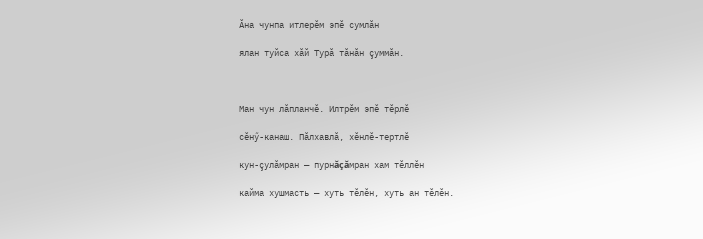Ăна чунпа итлерĕм эпĕ сумлăн

ялан туйса хăй Турă тăнăн çуммăн.



Ман чун лăпланчĕ. Илтрĕм эпĕ тĕрлĕ

сĕнӳ-канаш. Пăлхавлă, хĕнлĕ-тертлĕ

кун-çулăмран — пурнăçăмран хам тĕллĕн

кайма хушмасть — хуть тĕлĕн, хуть ан тĕлĕн.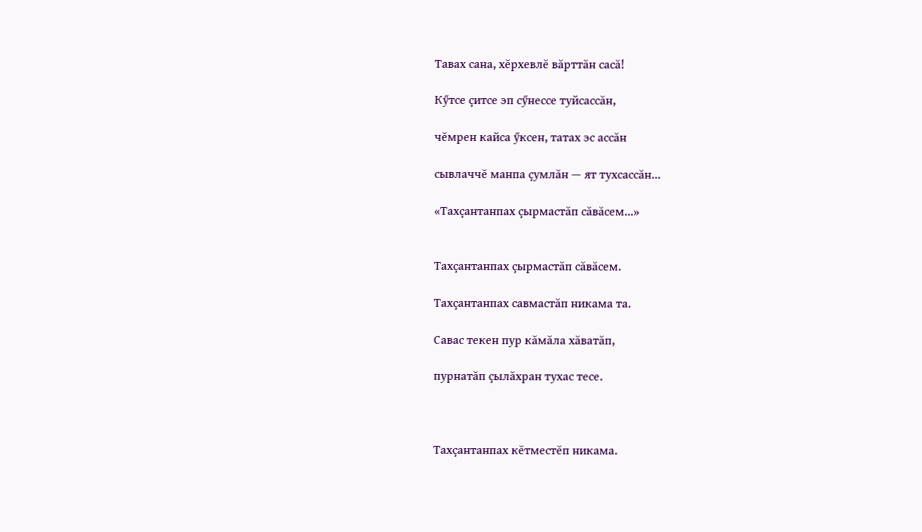Тавах сана, хĕрхевлĕ вăрттăн сасă!

Кӳтсе çитсе эп сӳнессе туйсассăн,

чĕмрен кайса ӳксен, татах эс ассăн

сывлаччĕ манпа çумлăн — ят тухсассăн...

«Тахçантанпах çырмастăп сăвăсем...»


Тахçантанпах çырмастăп сăвăсем.

Тахçантанпах савмастăп никама та.

Савас текен пур кăмăла хăватăп,

пурнатăп çылăхран тухас тесе.



Тахçантанпах кĕтместĕп никама.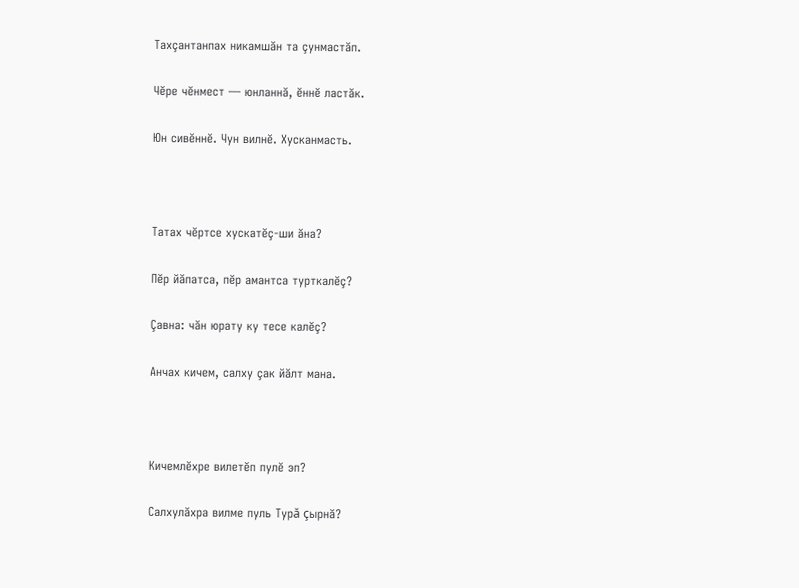Тахçантанпах никамшăн та çунмастăп.

Чĕре чĕнмест — юнланнă, ĕннĕ ластăк.

Юн сивĕннĕ. Чун вилнĕ. Хусканмасть.



Татах чĕртсе хускатĕç-ши ăна?

Пĕр йăпатса, пĕр амантса турткалĕç?

Çавна: чăн юрату ку тесе калĕç?

Анчах кичем, салху çак йăлт мана.



Кичемлĕхре вилетĕп пулĕ эп?

Салхулăхра вилме пуль Турă çырнă?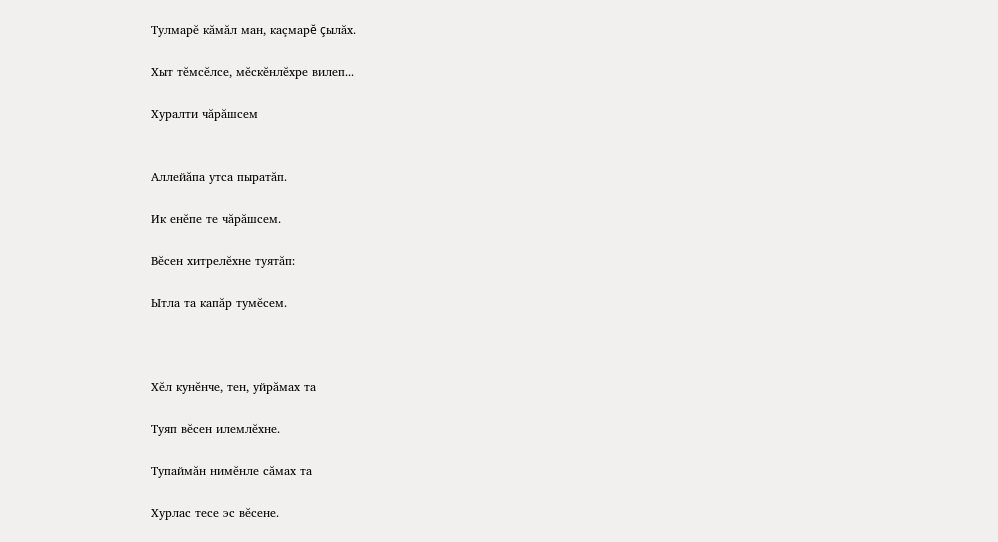Тулмарĕ кăмăл ман, каçмарĕ çылăх.

Хыт тĕмсĕлсе, мĕскĕнлĕхре вилеп...

Хуралти чăрăшсем


Аллейăпа утса пыратăп.

Ик енĕпе те чăрăшсем.

Вĕсен хитрелĕхне туятăп:

Ытла та капăр тумĕсем.



Хĕл кунĕнче, тен, уйрăмах та

Туяп вĕсен илемлĕхне.

Тупаймăн нимĕнле сăмах та

Хурлас тесе эс вĕсене.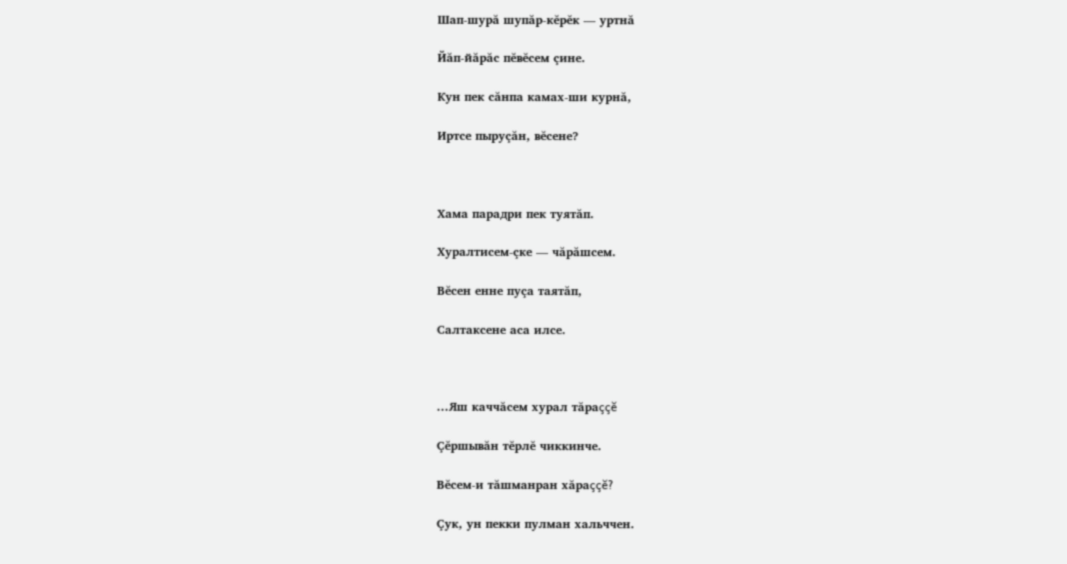Шап-шурă шупăр-кĕрĕк — уртнă

Йăп-йăрăс пĕвĕсем çине.

Кун пек сăнпа камах-ши курнă,

Иртсе пыруçăн, вĕсене?



Хама парадри пек туятăп.

Хуралтисем-çке — чăрăшсем.

Вĕсен енне пуçа таятăп,

Салтаксене аса илсе.



...Яш каччăсем хурал тăраççĕ

Çĕршывăн тĕрлĕ чиккинче.

Вĕсем-и тăшманран хăраççĕ?

Çук, ун пекки пулман хальччен.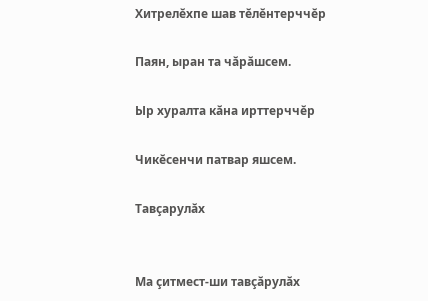Хитрелĕхпе шав тĕлĕнтерччĕр

Паян, ыран та чăрăшсем.

Ыр хуралта кăна ирттерччĕр

Чикĕсенчи патвар яшсем.

Тавçарулăх


Ма çитмест-ши тавçăрулăх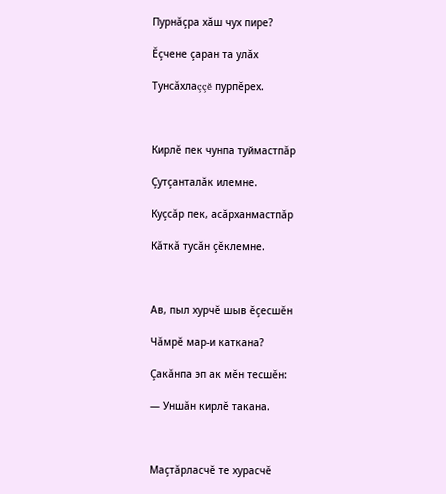Пурнăçра хăш чух пире?

Ĕçчене çаран та улăх

Тунсăхлаççĕ пурпĕрех.



Кирлĕ пек чунпа туймастпăр

Çутçанталăк илемне.

Куçсăр пек, асăрханмастпăр

Кăткă тусăн çĕклемне.



Ав, пыл хурчĕ шыв ĕçесшĕн

Чăмрĕ мар-и каткана?

Çакăнпа эп ак мĕн тесшĕн:

— Уншăн кирлĕ такана.



Маçтăрласчĕ те хурасчĕ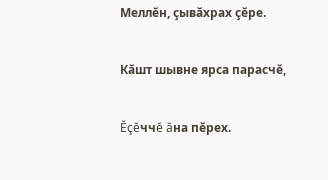Меллĕн, çывăхрах çĕре.

Кăшт шывне ярса парасчĕ,

Ĕçĕччĕ ăна пĕрех.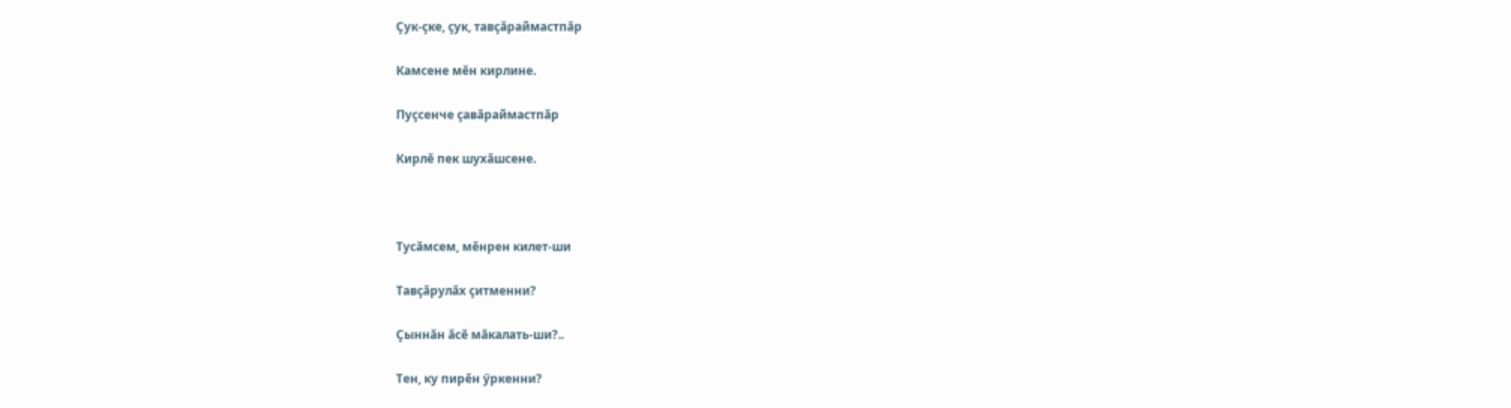Çук-çке, çук, тавçăраймастпăр

Камсене мĕн кирлине.

Пуçсенче çавăраймастпăр

Кирлĕ пек шухăшсене.



Тусăмсем, мĕнрен килет-ши

Тавçăрулăх çитменни?

Çыннăн ăсĕ мăкалать-ши?..

Тен, ку пирĕн ӳркенни?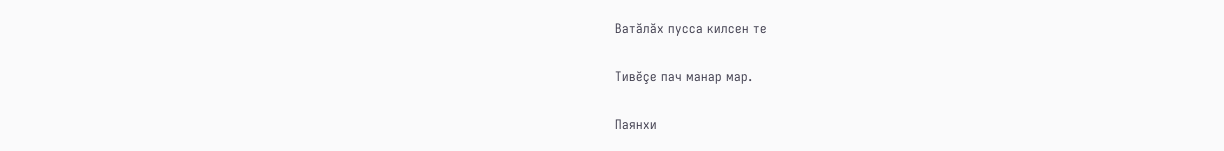Ватăлăх пусса килсен те

Тивĕçе пач манар мар.

Паянхи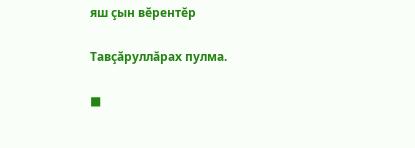яш çын вĕрентĕр

Тавçăруллăрах пулма.

■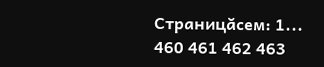Страницăсем: 1... 460 461 462 463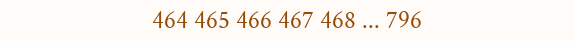464 465 466 467 468 ... 796